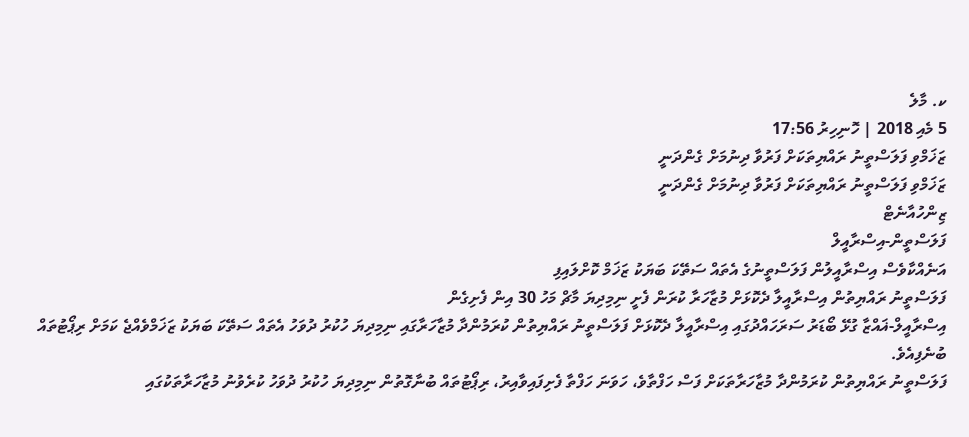ކ. މާލެ
5 މެއި 2018 | ހޮނިހިރު 17:56
ޒަޚަމްވި ފަލަސްތީނު ރައްޔިތަކަށް ފަރުވާ ދިނުމަށް ގެންދަނީ
ޒަޚަމްވި ފަލަސްތީނު ރައްޔިތަކަށް ފަރުވާ ދިނުމަށް ގެންދަނީ
ޒިންހުއާނެޓް
ފަލަސްތީން-އިސްރާއީލް
އަނެއްކާވެސް އިސްރާއީލުން ފަލަސްތީނުގެ އެތައް ސަތޭކަ ބަޔަކު ޒަޚަމް ކޮށްލައިފި
ފަލަސްތީނު ރައްޔިތުން އިސްރާއީލާ ދެކޮޅަށް މުޒާހަރާ ކުރަން ފެށީ ނިމިދިޔަ މާޗް މަހު 30 އިން ފެށިގެން
އިސްރާއީލް-ޣައްޒާ ގުޅޭ ބޯޑަރު ސަރަހައްދުގައި އިސްރާއީލާ ދެކޮޅަށް ފަލަސްތީނު ރައްޔިތުން ކުރަމުންދާ މުޒާހަރާގައި ނިމިދިޔަ ހުކުރު ދުވަހު އެތައް ސަތޭކަ ބަޔަކު ޒަޚަމްވެއްޖެ ކަމަށް ރިޕޯޓުތައް ބުނެފިއެވެ.
ފަލަސްތީނު ރައްޔިތުން ކުރަމުންދާ މުޒާހަރާތަކަށް ފަސް ހަފްތާވެ، ހަވަނަ ހަފްތާ ފެށިފައިވާއިރު، ރިޕޯޓުތައް ބުނާގޮތުން ނިމިދިޔަ ހުކުރު ދުވަހު ކުރެވުނު މުޒާހަރާތަކުގައި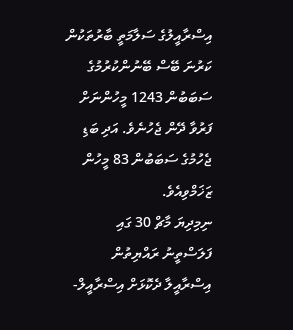އިސްރާއީލުގެ ސަލާމަތީ ބާރުތަކުން ކަރުނަ ބޭސް ބޭނުންކުރުމުގެ ސަބަބުން 1243 މީހުންނަށް ފަރުވާ ދޭން ޖެހުނެވެ. އަދި ބަޑި ޖެހުމުގެ ސަބަބުން 83 މީހުން ޒަޚަމްވިއެވެ.
ނިމިދިޔަ މާޗް 30 ގައި ފަލަސްތީނު ރައްޔިތުން އިސްރާއީލާ ދެކޮޅަށް އިސްރާއީލް-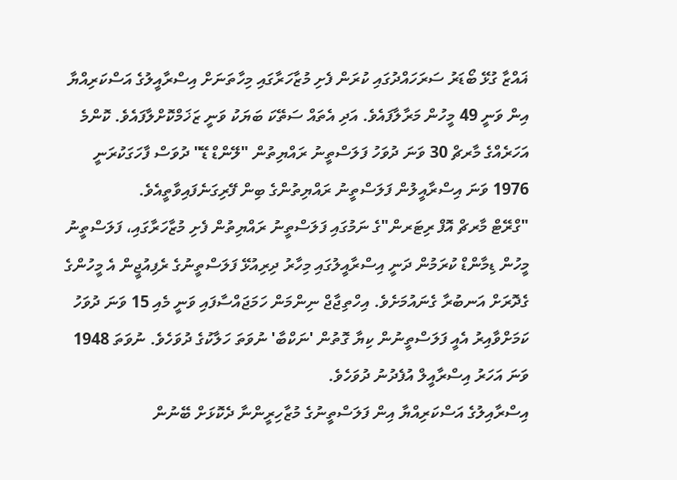ޣައްޒާ ގުޅޭ ބޯޑަރު ސަރަހައްދުގައި ކުރަން ފެށި މުޒާހަރާގައި މިހާތަނަށް އިސްރާއީލުގެ އަސްކަރިއްޔާ އިން ވަނީ 49 މީހުން މަރާލާފައެވެ. އަދި އެތައް ސަތޭކަ ބަޔަކު ވަނީ ޒަޚަމްކޮށްލާފައެވެ. ކޮންމެ އަހަރެއްގެ މާރޗް 30 ވަނަ ދުވަހު ފަލަސްތީނު ރައްޔިތުން "ލޭންޑް ޑޭ" ދުވަސް ފާހަގަކުރަނީ 1976 ވަނަ އިސްރާއީލުން ފަލަސްތީނު ރައްޔިތުންގެ ބިން ފޭރިގަނެފައިވާތީއެވެ.
"ގްރޭޓް މާރޗް އޮފް ރިޓަރން"ގެ ނަމުގައި ފަލަސްތީނު ރައްޔިތުން ފެށި މުޒާހަރާގައި، ފަލަސްތީނު މީހުން ޑިމާންޑް ކުރަމުން ދަނީ އިސްރާއީލުގައި މިހާރު ދިރިއުޅޭ ފަލަސްތީނުގެ ރެފިއުޖީން އެ މީހުންގެ ގެދޮރަށް އަނބުރާ ގެނައުމަށެވެ. އިހްތިޖާޖް ނިންމަން ހަމަޖައްސާފައި ވަނީ މެއި 15 ވަނަ ދުވަހު ކަމަށްވާއިރު އެއީ ފަލަސްތީނުން ކިޔާ ގޮތުން 'ނަކްބާ' ނުވަތަ ހަލާކުގެ ދުވަހެވެ. ނުވަތަ 1948 ވަނަ އަހަރު އިސްރާއީލް އުފެދުނު ދުވަހެވެ.
އިސްރާއިލުގެ އަސްކަރިއްޔާ އިން ފަލަސްތީނުގެ މުޒާހިރީންނާ ދެކޮޅަށް ބޭނުން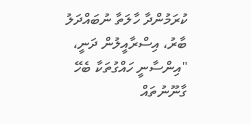ކުރަމުންދާ ހާލަތާ ނުބައްދަލު ބާރު، އިސްރާއީލުން ދަނީ، "އިންސާނީ ހައްގުތަކާ ބެހޭ ގާނޫނުތައް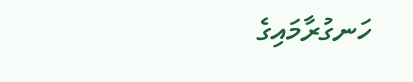ހަނގުރާމައިގެ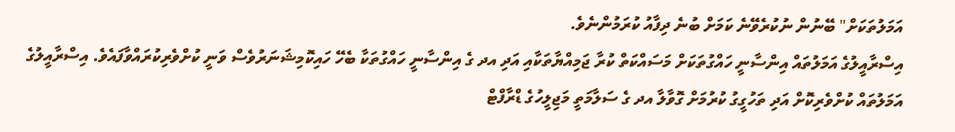އަމަލުތަކަށް" ބޭނުން ނުކުރެވޭނެ ކަމަށް ބުނެ ދިފާއު ކުރަމުންނެވެ.
އިސްރާއީލުގެ އަމަލުތައް އިންސާނީ ހައްގުތަކަށް މަސައްކަތް ކުރާ ޖަމިއްޔާތަކާއި އަދި އދ ގެ އިންސާނީ ހައްގުތަކާ ބެހޭ ހައިކޮމިޝަނަރުވެސް ވަނީ ކުށްވެރިކުރައްވާފައެވެ. އިސްރާއީލުގެ އަމަލުތައް ކުށްވެރިކޮށް އަދި ތަހުގީގު ކުރުމަށް ގޮވާލާ އދ ގެ ސަލާމަތީ މަޖިލީހުގެ ޑްރާފްޓް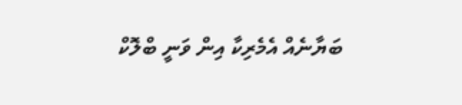ބަޔާނެއް އެމެރިކާ އިން ވަނީ ބްލޮކް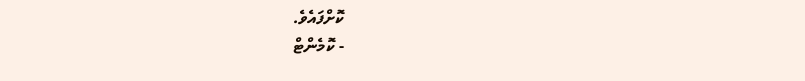ކޮށްފައެވެ.
- ކޮމެންޓް